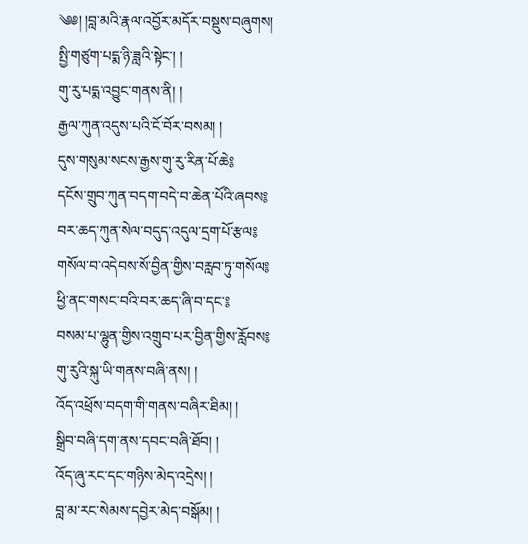༄༅། །བླ་མའི་རྣལ་འབྱོར་མདོར་བསྡུས་བཞུགས།
སྤྱི་གཙུག་པདྨ་ཉི་ཟླའི་སྟེང་། །
གུ་རུ་པདྨ་འབྱུང་གནས་ནི། །
རྒྱལ་ཀུན་འདུས་པའི་ངོ་བོར་བསམ། །
དུས་གསུམ་སངས་རྒྱས་གུ་རུ་རིན་པོ་ཆེ༔
དངོས་གྲུབ་ཀུན་བདག་བདེ་བ་ཆེན་པོའི་ཞབས༔
བར་ཆད་ཀུན་སེལ་བདུད་འདུལ་དྲག་པོ་རྩལ༔
གསོལ་བ་འདེབས་སོ་བྱིན་གྱིས་བརླབ་ཏུ་གསོལ༔
ཕྱི་ནང་གསང་བའི་བར་ཆད་ཞི་བ་དང་༔
བསམ་པ་ལྷུན་གྱིས་འགྲུབ་པར་བྱིན་གྱིས་རློབས༔
གུ་རུའི་སྐུ་ཡི་གནས་བཞི་ནས། །
འོད་འཕྲོས་བདག་གི་གནས་བཞིར་ཐིམ། །
སྒྲིབ་བཞི་དག་ནས་དབང་བཞི་ཐོབ། །
འོད་ཞུ་རང་དང་གཉིས་མེད་འདྲེས། །
བླ་མ་རང་སེམས་དབྱེར་མེད་བསྒོམ། །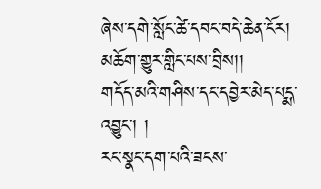ཞེས་དགེ་སློང་ཚེ་དབང་བདེ་ཆེན་ངོར། མཆོག་གྱུར་གླིང་པས་བྲིས།།
གདོད་མའི་གཤིས་དང་དབྱེར་མེད་པདྨ་འབྱུང་། །
རང་སྣང་དག་པའི་ཟངས་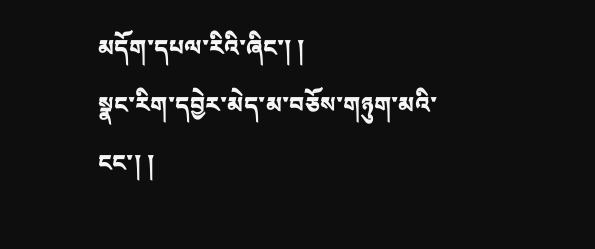མདོག་དཔལ་རིའི་ཞིང་། །
སྣང་རིག་དབྱེར་མེད་མ་བཅོས་གཉུག་མའི་ངང་། །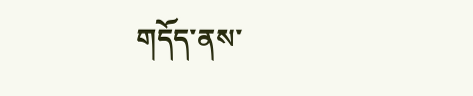གདོད་ནས་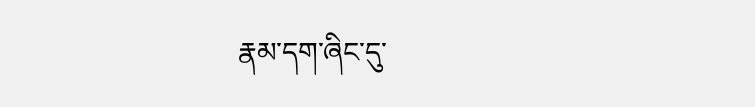རྣམ་དག་ཞིང་དུ་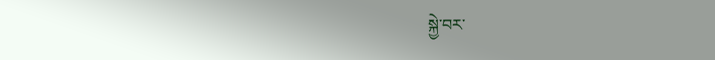སྐྱེ་བར་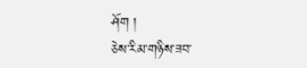ཤོག །
ཅེས་རིམ་གཉིས་ཟབ་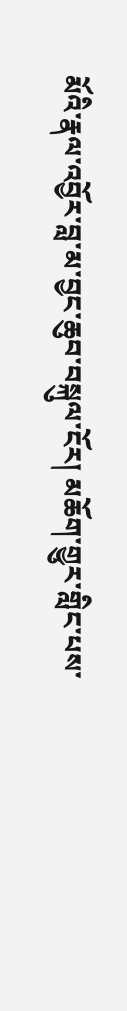མོའི་རྣལ་འབྱོར་བླ་མ་བྱང་ཆུབ་བསྐུལ་ངོར། མཆོག་གྱུར་གླིང་པས་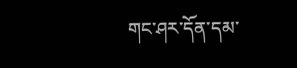གང་ཤར་དོན་དམ་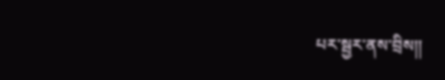པར་སྦྱར་ནས་བྲིས།།